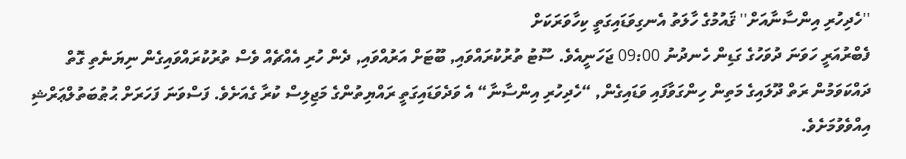''ހެދިހުރި އިންސާނާއަށް'' ޤައުމުގެ ހާލަތު އެނގިވަޑައިގަތީ ކިހާވަރަކަށް
ފެބްރުއަރީ ހަވަނަ ދުވަހުގެ ގަޑިން ހެނދުނު 09:00 ޖަހަނީއެވެ. ސޫޓު ތުރުކުރައްވައި, ބޫޓަށް އަރުއްވައި, ދެން ހުރި އެއްޗެއް ވެސް ތުރުކުރައްވައިގެން ނިޔަނެތި ގޮތް ދައްކަވަމުން ރަތް ދޫލައިގެ މަތިން ހިންގަވާފައި ވަޑައިގެން, “ހެދިހުރި އިންސާނާ“ އެ ވަދެވަޑައިގަތީ ރައްޔިތުންގެ މަޖިލިސް ކުރާ ގެއަށެވެ. ފަސްވަނަ ފަހަރަށް ޙުޠުބަތުލްޢަރްޝި އިއްވެވުމަށެވެ.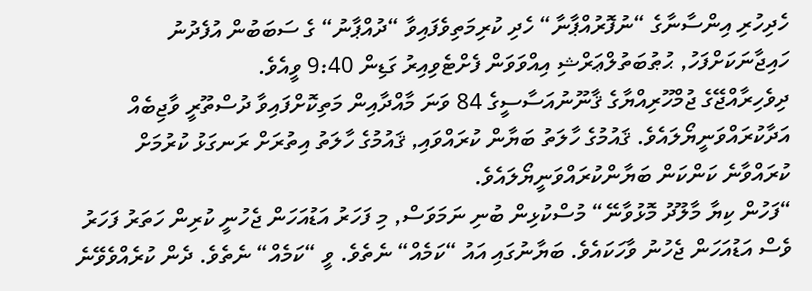ހެދިހުރި އިންސާނާގެ “ނުފޮރުއްޕާނާ“ ހެދި ކުރިމަތިވެފައިވާ “ދުއްޕާނު“ ގެ ސަބަބުން އުފެދުނު ހައިޖާނަކަށްފަހު, ޙުޠުބަތުލްޢަރްޝި އިއްވަވަން ފެށްޓެވިއިރު ގަޑިން 9:40 ވީއެވެ.
ދިވެހިރާއްޖޭގެ ޖުމްހޫރިއްޔާގެ ޤާނޫނުއަސާސީގެ 84 ވަނަ މާއްދާއިން މަތިކޮށްފައިވާ ދުސްތޫރީ ވާޖިބެއް އަދާކުރައްވަނީޔޯލައެވެ. ޤައުމުގެ ހާލަތު ބަޔާން ކުރައްވައި, ޤައުމުގެ ހާލަތު އިތުރަށް ރަނގަޅު ކުރުމަށް ކުރައްވާނެ ކަންކަން ބަޔާންކުރައްވަނީޔޯލައެވެ.
“ފަހުން ކިޔާ މާލޫދު މޮޅުވާނޭ“ މުސްކުޅިން ބުނި ނަމަވަސް, މި ފަހަރު އަޑުއަހަން ޖެހުނީ ކުރިން ހަތަރު ފަހަރު ވެސް އަޑުއަހަން ޖެހުނު ވާހަކައެވެ. ބަޔާނުގައި އައު “ކަމެއް“ ނެތެވެ. ވީ “ކަމެއް“ ނެތެވެ. ދެން ކުރެއްވެވޭނެ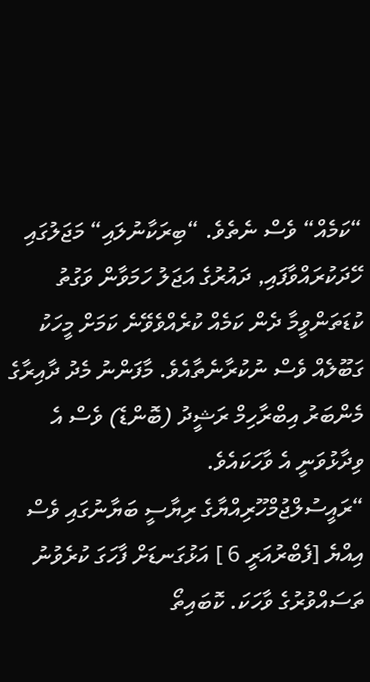“ކަމެއް“ ވެސް ނެތެވެ. “ބިރަކާނުލައި“ މަޖަލުގައި ހޭދަކުރައްވާފައި, ދައުރުގެ އަޖަލު ހަމަވާން ވަގުތު ކުޑަތަންވީމާ ދެން ކަމެއް ކުރެއްވެވޭނެ ކަމަށް މީހަކު ގަބޫލެއް ވެސް ނުކުރާނެތާއެވެ. މާފަންނު މެދު ދާއިރާގެ މެންބަރު އިބްރާހިމް ރަޝީދު (ބޮންޑެ) ވެސް އެ ވިދާޅުވަނީ އެ ވާހަކައެވެ.
“ރައީސުލްޖުމްހޫރިއްޔާގެ ރިޔާސީ ބަޔާނުގައި ވެސް އިއްޔެ [ފެބްރުއަރީ 6 ] އަޅުގަނޑަށް ފާހަގަ ކުރެވުނު ތަސައްވުރުގެ ވާހަކަ. ކޮބައިތޯ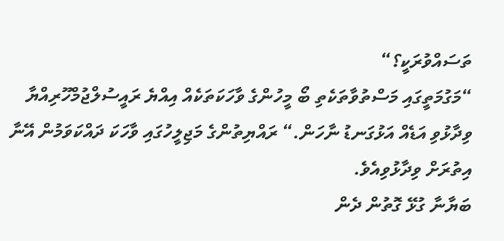ތަސައްވުރަކީ؟“
“މަގުމަތީގައި މަސްތުވާތަކެތި ބޯ މީހުންގެ ވާހަކަތަކެއް އިއްޔެ ރައީސުލްޖުމްހޫރިއްޔާ ވިދާޅުވި އަޑެއް އަޅުގަނޑު ނާހަން.“ ރައްޔިތުންގެ މަޖިލީހުގައި ވާހަކަ ދައްކަވަމުން އޭނާ އިތުރަށް ވިދާޅުވިއެވެ.
ބަޔާނާ ގުޅޭ ގޮތުން ދެން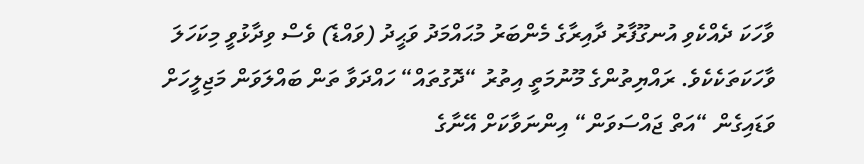ވާހަކަ ދެއްކެވި އުނގޫފާރު ދާއިރާގެ މެންބަރު މުޙައްމަދު ވަޙީދު (ވައްޑެ) ވެސް ވިދާޅުވީ މިކަހަލަ ވާހަކަތަކެކެވެ. ރައްޔިތުންގެ މޫނުމަތީ އިތުރު “ދޮގުތައް“ ހައްދަވާ ތަން ބައްލަވަން މަޖިލީހަށް ވަޑައިގެން “އަތް ޖައްސަވަން“ އިންނަވާކަށް އޭނާގެ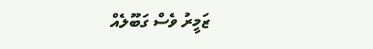ޒަމީރު ވެސް ގަބޫލެއް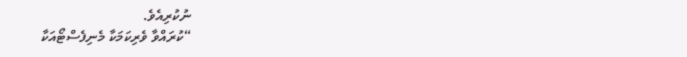ނުކުރިއެވެ.
“ކުރައްވާ ވެރިކަމަކާ މެނިފެސްޓޯއަކާ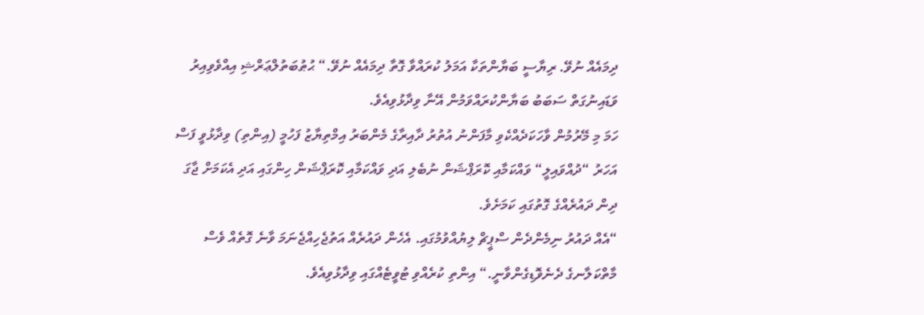ދިމައެއް ނުވޭ. ރިޔާސީ ބަޔާންތަކާ އަމަލު ކުރައްވާ ގޮތާ ދިމައެއް ނުވޭ.“ ޙުޠުބަތުލްޢަރްޝި އިއްވެވިއިރު ވަޑައިނުގަތް ސަބަބު ބަޔާންކުރައްވަމުން އޭނާ ވިދާޅުވިއެވެ.
ހަމަ މި މޭރުމުން ވާހަކަދެއްކެވި މާފަންނު އުތުރު ދާއިރާގެ މެންބަރު އިމްތިޔާޒު ފަހުމީ (އިންތި) ވިދާޅުވީ ފަސް އަހަރު “ދުއްވައިލީ“ ވައްކަމާއި ކޮރަޕްޝަން ނުބެލި އަދި ވައްކަމާއި ކޮރަޕްޝަން ހިންގައި އަދި އެކަމަށް ޖާގަ ދިން ދައުރެއްގެ ގޮތުގައި ކަމަށެވެ.
“އެއް ދައުރު ނިމެންދެން ސްޕީޗް ލިޔުއްވުމުގައި. އެހެން ދައުރެއް އަތުޖެހިއްޖެނަމަ ވާނެ ގޮތެއް ވެސް މާތްކަލާނގެ ދެނެވޮޑިގެންވާނީ.“ އިންތި ކުރެއްވި ޓުވީޓެއްގައި ވިދާޅުވިއެވެ.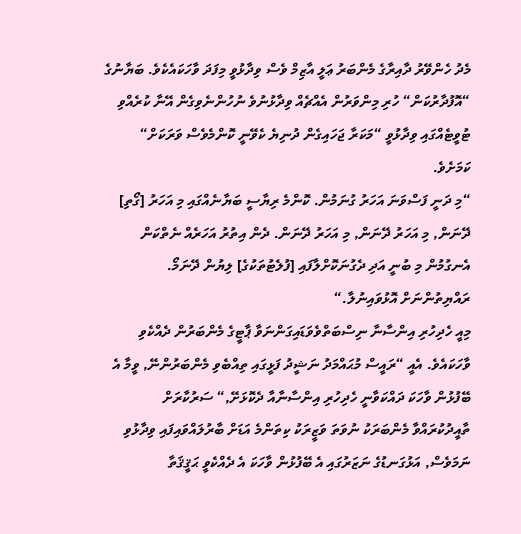މެދު ހެންވޭރު ދާއިރާގެ މެންބަރު ޢަލީ އާޒިމް ވެސް ވިދާޅުވީ މިފަދަ ވާހަކައެކެވެ. ބަޔާނުގެ “އޮފުދާރުކަން“ ހުރި މިންވަރުން އެއްޗެއް ވިދާޅުނުވެ ނުހުންނެވިގެން އޭނާ ކުރެއްވި ޓުވީޓެއްގައި ވިދާޅުވީ “މަކަރާ ޖަހައިގެން ދުނިޔެ ކެވޭނީ ކޮންމެވެސް ވަރަކަށް“ ކަމަށެވެ.
“މި ދަނީ ފަސްވަނަ އަހަރު ގުނަމުން. ކޮންމެ ރިޔާސީ ބަޔާނެއްގައި މި އަހަރު [ގޯތި] ދޭނަން, މި އަހަރު ދޭނަން, މި އަހަރު ދޭނަން. ދެން އިތުރު އަހަރެއް ނެތްކަން އެނގުމުން މި ބުނީ އަދި ދެގުނަކޮށްލާފައި [ފުލެޓުތަކުގެ] ލިޔުން ދޭނަމޯ. ރައްޔިތުންނަށް އޮޅުވައިނުލާ.“
މިއީ ހެދިހުރި އިންސާނާ ނިސްބަތްވެވަޑައިގަންނަވާ ޕާޓީގެ މެންބަރުން ދެއްކެވި ވާހަކައެވެ. އެއީ “ރައީސް މުޙައްމަދު ނަޝީދު ފަޅީގައި ތިއްބެވި މެންބަރުންނޭ, ވީމާ އެ ބޭފުޅުން ވާހަކަ ދައްކަވާނީ ހެދިހުރި އިންސާނާއާ ދެކޮޅަށޭ,“ ސަރުކާރަށް ތާއީދުކުރައްވާ މެންބަރަކު ނުވަތަ ވަޒީރަކު ކިތަންމެ އަޑަށް ބާރުލައްވައިފައި ވިދާޅުވި ނަމަވެސް, އަޅުގަނޑުގެ ނަޒަރުގައި އެ ބޭފުޅުން ވާހަކަ އެ ދެއްކެވީ ޙަޤީޤަތާ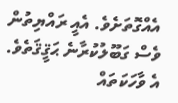އެއްގޮތަށެވެ. އެއީ ރައްޔިތުން ވެސް ގަބޫލުކުރާނެ ޙަޤީޤަތެވެ.
އެ ވާހަކަތައް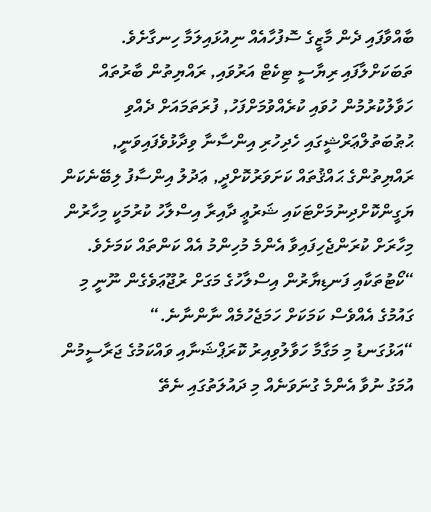ބާއްވާފައި ދެން މާޒީގެ ސޮފުހާއެއް ނިއުޅައިލަމާ ހިނގާށެވެ.
ތަބަކަށްލާފައި ރިޔާސީ ޓިކެޓް އަރުވައި, ރައްޔިތުން ބާރުތައް ހަވާލުކުރުމުން ހުވައި ކުރެއްވުމަށްފަހު, ފުރަތަމައަށް ދެއްވި ޙުޠުބަތުލްޢަރްޝީގައި ހެދިހުރި އިންސާނާ ވިދާޅުވެފައިވަނީ, ރައްޔިތުންގެ ޙައްޤުތައް ކަށަވަރުކޮށްދީ, ޢަދުލު އިންސާފު ލިބޭނެކަން ޔަގީންކޮށްދިނުމަށްޓަކައި ޝަރުޢީ ދާއިރާ އިސްލާހު ކުރުމަކީ މިހާރުން މިހާރަށް ކުރަންޖެހިފައިވާ އެންމެ މުހިންމު އެއް ކަންތައް ކަމަށެވެ.
“ކޯޓުތަކާއި ފަނޑިޔާރުން އިސްލާހުގެ މަގަށް ރުޖޫޢަވެގެން ނޫނީ މި ގައުމުގެ އެއްވެސް ކަމަކަށް ހަމަޖެހުމެއް ނާންނާނެ.“
“އަޅުގަނޑު މި މަގާމާ ހަވާލުވިއިރު ކޮރަޕްޝަނާއި ވައްކަމުގެ ޖަރާސީމުން އުމަގު ނުވާ އެންމެ ގުނަވަނެއް މި ދައުލަތުގައި ނެތޭ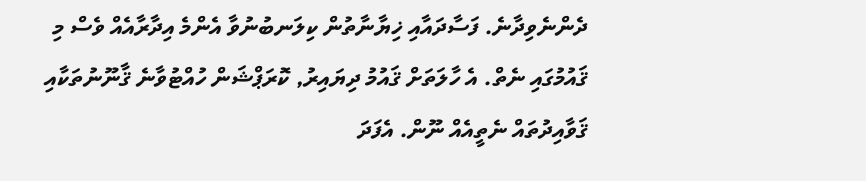ދެންނެވިދާނެ. ފަސާދައާއި ޚިޔާނާތުން ކިލަނބުނުވާ އެންމެ އިދާރާއެއް ވެސް މި ޤައުމުގައި ނެތް. އެ ހާލަތަށް ޤައުމު ދިޔައިރު, ކޮރަޕްޝަން ހުއްޓުވާނެ ޤާނޫނުތަކާއި ޤަވާއިދުތައް ނެތީއެއް ނޫން. އެފަދަ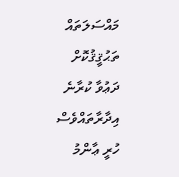މައްސަލަތައް ތަޙުޤީޤުކޮށް ދަޢުވާ ކުރާނެ އިދާރާތައްވެސް ހުރީ ޢާންމު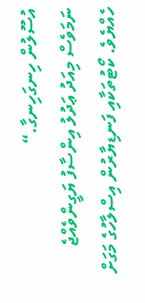އުސޫލުން ހިނގަހިނގާ.“
ނަމަވެސް މިއަދު ޢަދުލު އިންސާފު ޔަގީންވެއްޖެ ހެއްޔެވެ. ކޯޓުތަކާއި ފަނޑިޔާރުން އިސްލާހުގެ މަގަށް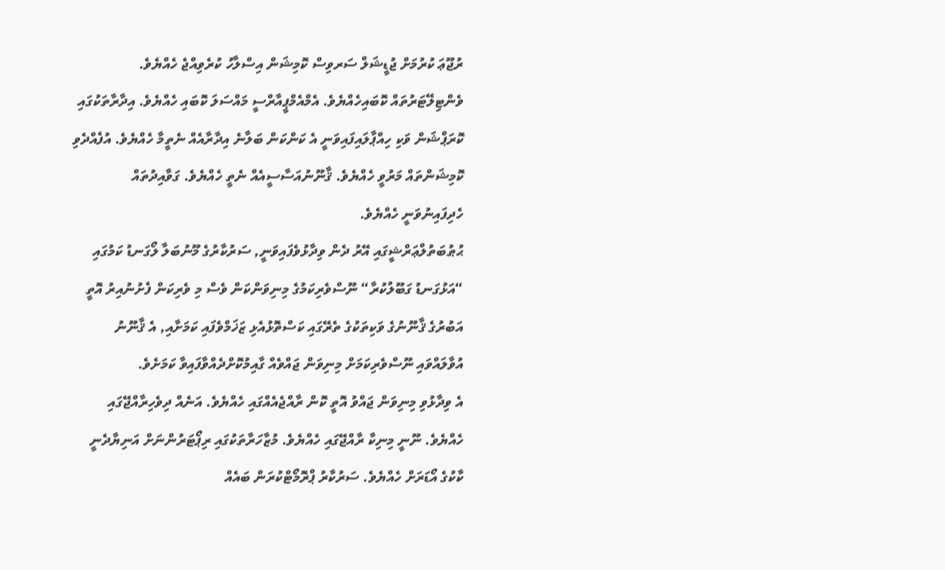ރުޖޫޢަ ކުރުމަށް ޖުޑީޝަލް ސަރވިސް ކޮމިޝަން އިސްލާހު ކުރެވިއްޖެ ހެއްޔެވެ. ވެންޓިލޭޓަރުތައް ކޮބައިހެއްޔެވެ. އެމްއެމްޕީއާރްސީ މައްސަލަ ކޮބައި ހެއްޔެވެ. އިދާރާތަކުގައި ކޮރަޕްޝަން ވަކި ހިއްޕާލައިފައިވަނީ އެ ކަންކަން ބަލާނެ އިދާރާއެއް ނެތީމާ ހެއްޔެވެ. އުފެއްދެވި ކޮމިޝަންތައް މަރުވީ ހެއްޔެވެ. ޤާނޫނުއަސާސީއެއް ނެތީ ހެއްޔެވެ. ގަވާއިދުތައް ހެދިފައިނުވަނީ ހެއްޔެވެ.
ޙުޠުބަތުލްޢަރްޝީގައި އޭރު ދެން ވިދާޅުވެފައިވަނީ, ސަރުކާރުގެ މޫނުބަލާ ލޯގަނޑު ކަމުގައި “އަޅުގަނޑު ގަބޫލުކުރާ“ ނޫސްވެރިކަމުގެ މިނިވަންކަން ވެސް މި ވެރިކަން ފެށުނުއިރު އޮތީ އަބުރުގެ ޤާނޫނުގެ ވަކިތަކުގެ ތެރޭގައި ކަސްތޮޅުއެޅި ޒަޚަމްވެފައި ކަމަށާއި, އެ ޤާނޫނު އުވާލައްވައި ނޫސްވެރިކަމަށް މިނިވަން ޖައްވެއް ގާއިމުކޮށްދެއްވާފައިވާ ކަމަށެވެ.
އެ ވިދާޅުވި މިނިވަން ޖައްވު އޮތީ ކޮން ރާއްޖެއެއްގައި ހެއްޔެވެ. އަނެއް ދިވެހިރާއްޖޭގައި ހެއްޔެވެ. ނޫނީ މިނިކާ ރާއްޖޭގައި ހެއްޔެވެ. މުޒާހަރާތަކުގައި ރިޕޯޓަރުންނަށް އަނިޔާދެނީ ކާކުގެ އޯޑަރަށް ހެއްޔެވެ. ސަރުކާރު ޕްރޮމޯޓްކުރަން ބައެއް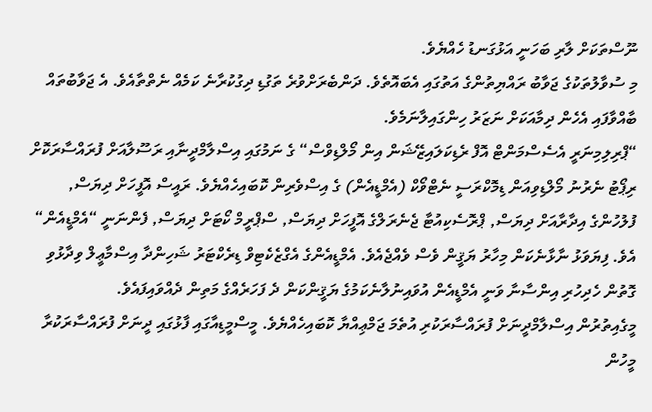ނޫސްތަކަށް ލާރި ބަހަނީ އަޅުގަނޑު ހެއްޔެވެ.
މި ސުވާލުތަކުގެ ޖަވާބު ރައްޔިތުންގެ އަތުގައި އެބައޮތެވެ. ދަންބެރަށްވުރެ ތަގުޑި ދިގުކުރާނެ ކަމެއް ނެތްތާއެވެ. އެ ޖަވާބުތައް ބާއްވާފައި އެހެން ދިމާއަކަށް ނަޒަރު ހިންގައިލާނަމެވެ.
“ޕްރިލިމިނަރީ އެސެސްމަންޓް އޮފް ރެޑިކަލައިޒޭޝަން އިން މޯލްޑިވްސް“ ގެ ނަމުގައި އިސްލާމްދީނާއި ރަސޫލާއަށް ފުރައްސާރަކޮށް ރިޕޯޓު ނެރުނު މޯލްޑިވިއަން ޑިމޮކްރަސީ ނެޓްވޯކް (އެމްޑީއެން) ގެ އިސްވެރިން ކޮބައިހެއްޔެވެ. ރައީސް އޮފީހަށް ދިޔަސް, ފުލުހުންގެ އިދާރާއަށް ދިޔަސް, ޕްރޮސެކިއުޓާ ޖެނެރަލްގެ އޮފީހަށް ދިޔަސް, ސްޕްރީމް ކޯޓަށް ދިޔަސް, ފެންނަނީ “އެމްޑީއެން“ އެވެ. ފިޔަވަޅު ނާޅާނެކަން މިހާރު ޔަޤީން ވެސް ވެއްޖެއެވެ. އެމްޑީއެންގެ އެގްޒެކެޓިވް ޑިރެކްޓަރު ޝަހިންދާ އިސްމާޢީލް ވިދާޅުވި ގޮތުން ހެދިހުރި އިންސާނާ ވަނީ އެމްޑީއެން އުވައިނުލާނެކަމުގެ ޔަޤީންކަން ދެ ފަހަރެއްގެ މަތިން ދެއްވައިފައެވެ.
މީގެއިތުރުން އިސްލާމްދީނަށް ފުރައްސާރަކުރި އުތެމަ ޖަމްޢިއްޔާ ކޮބައިހެއްޔެވެ. މީސްމީޑިއާގައި ފާޅުގައި ދީނަށް ފުރައްސާރަކުރާ މީހުން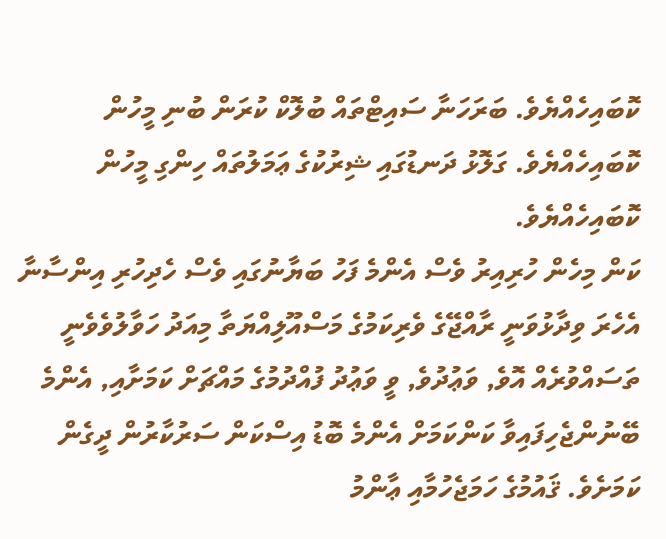ކޮބައިހެއްޔެވެ. ބަރަހަނާ ސައިޓްތައް ބުލޮކް ކުރަން ބުނި މީހުން ކޮބައިހެއްޔެވެ. ގަލޮޅު ދަނޑުގައި ޝިރުކުގެ ޢަމަލުތައް ހިންގި މީހުން ކޮބައިހެއްޔެވެ.
ކަން މިހެން ހުރިއިރު ވެސް އެންމެ ފަހު ބަޔާނުގައި ވެސް ހެދިހުރި އިންސާނާ އެހެރަ ވިދާޅުވަނީ ރާއްޖޭގެ ވެރިކަމުގެ މަސްއޫލިއްޔަތާ މިއަދު ހަވާލުވެވެނީ ތަސައްވުރެއް އޮވެ, ވަޢުދުވެ, ވީ ވަޢުދު ފުއްދުމުގެ މައްޗަށް ކަމަށާއި, އެންމެ ބޭނުންޖެހިފައިވާ ކަންކަމަށް އެންމެ ބޮޑު އިސްކަން ސަރުކާރުން ދީގެން ކަމަށެވެ. ޤައުމުގެ ހަމަޖެހުމާއި ޢާންމު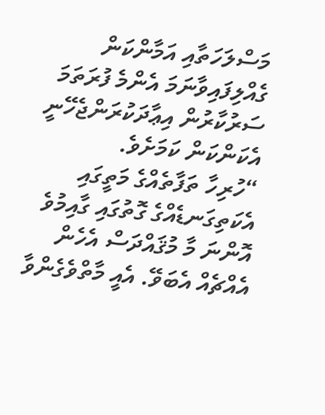މަސްލަހަތާއި އަމާންކަން ގެއްލިފައިވާނަމަ އެންމެ ފުރަތަމަ ސަރުކާރުން އިޢާދަކުރަންޖެހޭނީ އެކަންކަން ކަމަށެވެ.
“ހުރިހާ ތަފާތެއްގެ މަތީގައި އެކަތިގަނޑެއްގެ ގޮތުގައި ގާއިމުވެ އޮންނަ މާ މުޤައްދަސް އެހެން އެއްޗެއް އެބަވޭ. އެއީ މާތްވެގެންވާ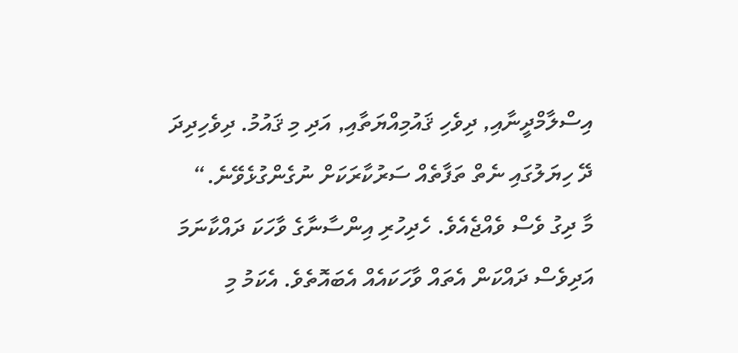އިސްލާމްދީނާއި, ދިވެހި ޤައުމިއްޔަތާއި, އަދި މި ޤައުމު. ދިވެހިދިދަ ދޭ ހިޔަލުގައި ނެތް ތަފާތެއް ސަރުކާރަކަށް ނުގެންގުޅެވޭނެ.“
މާ ދިގު ވެސް ވެއްޖެއެވެ. ހެދިހުރި އިންސާނާގެ ވާހަކަ ދައްކާނަމަ އަދިވެސް ދައްކަން އެތައް ވާހަކައެއް އެބައޮތެވެ. އެކަމު މި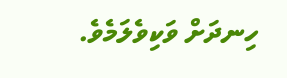ހިނދަށް ވަކިވެލަމެވެ.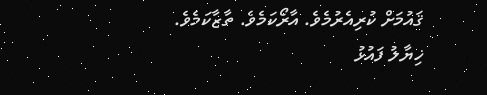ޤައުމަށް ކުރިއެރުމެވެ. އާރޯކަމެވެ. ތާޒާކަމެވެ.
ޚިޔާލު ފައުޅު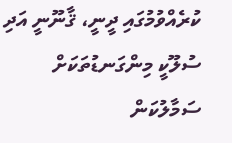ކުރެއްވުމުގައި ދީނީ، ޤާނޫނީ އަދި ސުލޫކީ މިންގަނޑުތަކަށް ސަމާލުކަން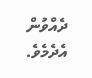ދެއްވުން އެދެމެވެ.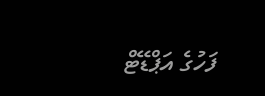ފަހުގެ އަޕްޑޭޓް